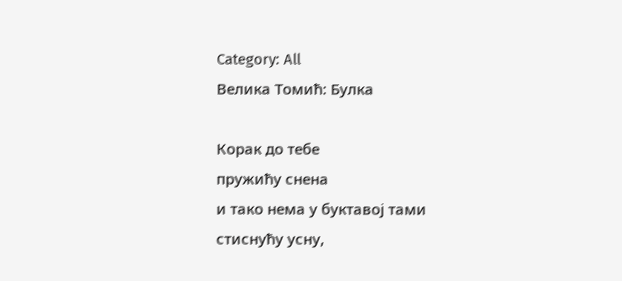Category: All
Велика Томић: Булка

Корак до тебе
пружићу снена
и тако нема у буктавој тами
стиснућу усну,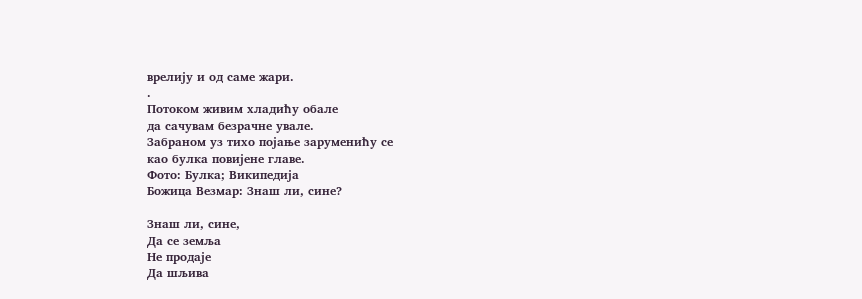врелију и од саме жари.
.
Потоком живим хладићу обале
да сачувам безрачне увале.
Забраном уз тихо појање заруменићу се
као булка повијене главе.
Фото: Булка; Википедија
Божица Везмар: Знаш ли, сине?

Знаш ли, сине,
Да се земља
Не продаје
Да шљива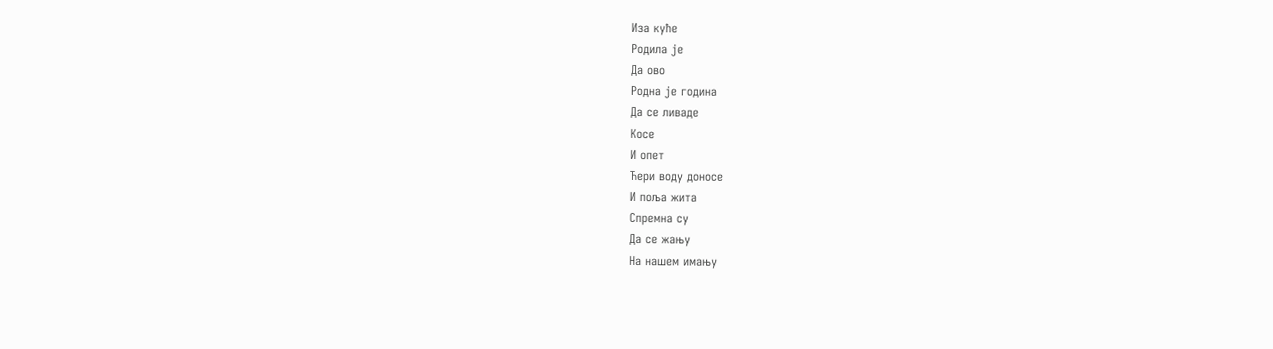Иза куће
Родила је
Да ово
Родна је година
Да се ливаде
Косе
И опет
Ћери воду доносе
И поља жита
Спремна су
Да се жању
На нашем имању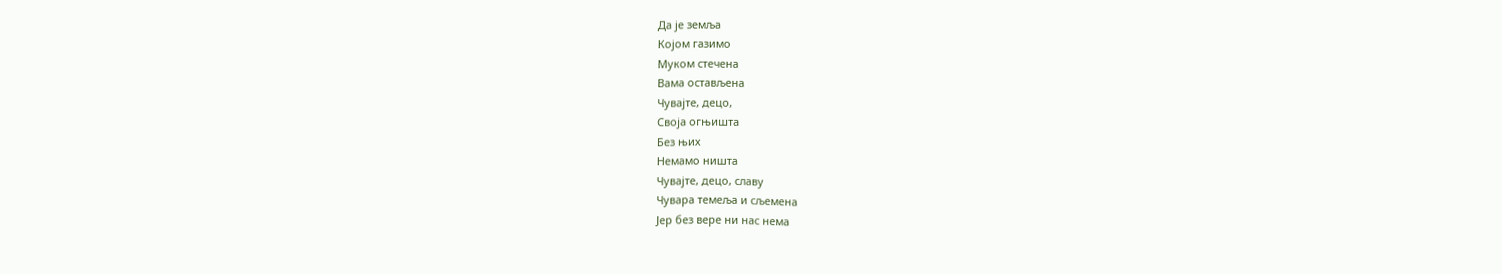Да је земља
Којом газимо
Муком стечена
Вама остављена
Чувајте, децо,
Своја огњишта
Без њих
Немамо ништа
Чувајте, децо, славу
Чувара темеља и сљемена
Јер без вере ни нас нема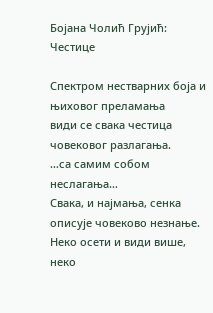Бојана Чолић Грујић: Честице

Спектром нестварних боја и њиховог преламања
види се свака честица човековог разлагања.
…са самим собом неслагања…
Свака, и најмања, сенка описује човеково незнање.
Неко осети и види више, неко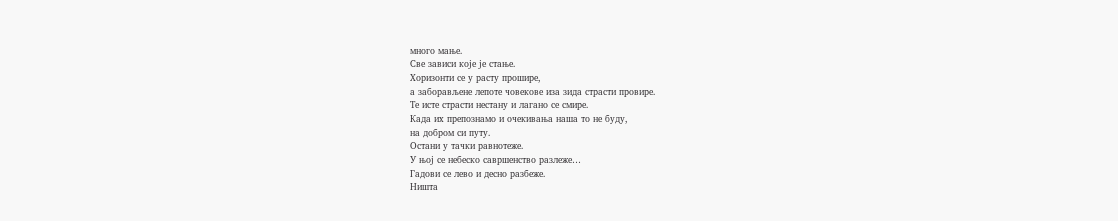много мање.
Све зависи које је стање.
Хоризонти се у расту прошире,
а заборављене лепоте човекове иза зида страсти провире.
Те исте страсти нестану и лагано се смире.
Када их препознамо и очекивања наша то не буду,
на добром си путу.
Остани у тачки равнотеже.
У њој се небеско савршенство разлеже…
Гадови се лево и десно разбеже.
Ништа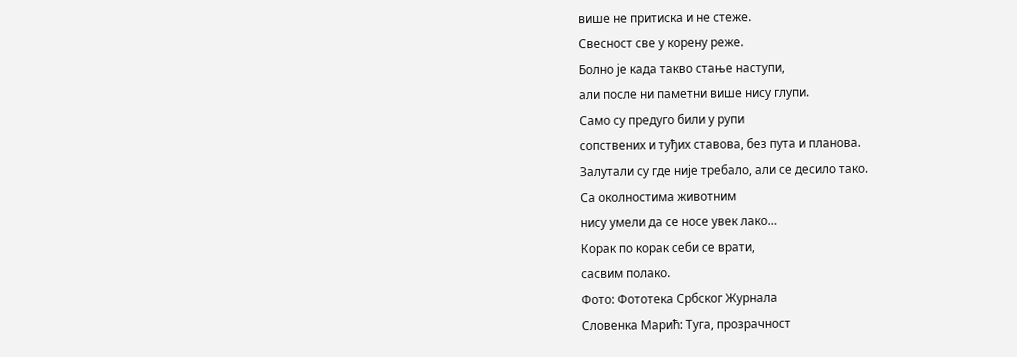више не притиска и не стеже.
Свесност све у корену реже.
Болно је када такво стање наступи,
али после ни паметни више нису глупи.
Само су предуго били у рупи
сопствених и туђих ставова, без пута и планова.
Залутали су где није требало, али се десило тако.
Са околностима животним
нису умели да се носе увек лако…
Корак по корак себи се врати,
сасвим полако.
Фото: Фототека Србског Журнала
Словенка Марић: Туга, прозрачност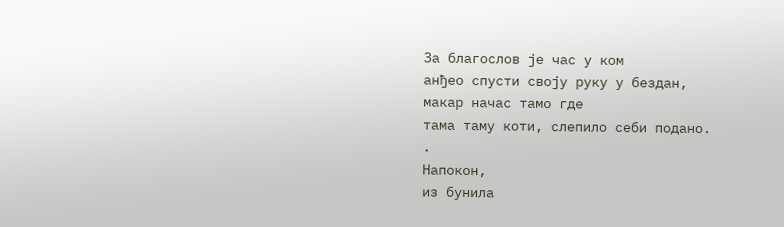За благослов је час у ком
анђео спусти своју руку у бездан,
макар начас тамо где
тама таму коти, слепило себи подано.
.
Напокон,
из бунила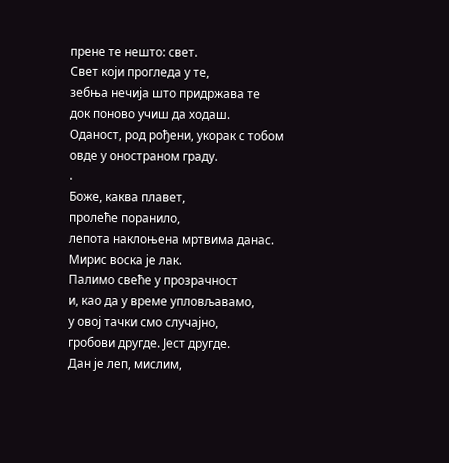прене те нешто: свет.
Свет који прогледа у те,
зебња нечија што придржава те
док поново учиш да ходаш.
Оданост, род рођени, укорак с тобом
овде у оностраном граду.
.
Боже, каква плавет,
пролеће поранило,
лепота наклоњена мртвима данас.
Мирис воска је лак.
Палимо свеће у прозрачност
и, као да у време упловљавамо,
у овој тачки смо случајно,
гробови другде. Јест другде.
Дан је леп, мислим,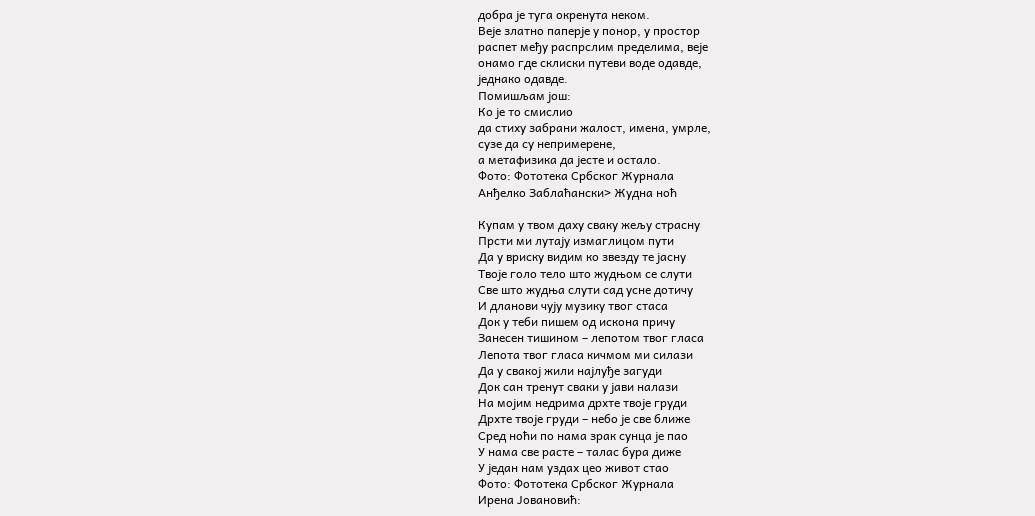добра је туга окренута неком.
Веје златно паперје у понор, у простор
распет међу распрслим пределима, веје
онамо где склиски путеви воде одавде,
једнако одавде.
Помишљам још:
Ко је то смислио
да стиху забрани жалост, имена, умрле,
сузе да су непримерене,
а метафизика да јесте и остало.
Фото: Фототека Србског Журнала
Анђелко Заблаћански> Жудна ноћ

Купам у твом даху сваку жељу страсну
Прсти ми лутају измаглицом пути
Да у вриску видим ко звезду те јасну
Твоје голо тело што жудњом се слути
Све што жудња слути сад усне дотичу
И дланови чују музику твог стаса
Док у теби пишем од искона причу
Занесен тишином – лепотом твог гласа
Лепота твог гласа кичмом ми силази
Да у свакој жили најлуђе загуди
Док сан тренут сваки у јави налази
На мојим недрима дрхте твоје груди
Дрхте твоје груди – небо је све ближе
Сред ноћи по нама зрак сунца је пао
У нама све расте – талас бура диже
У један нам уздах цео живот стао
Фото: Фототека Србског Журнала
Ирена Јовановић: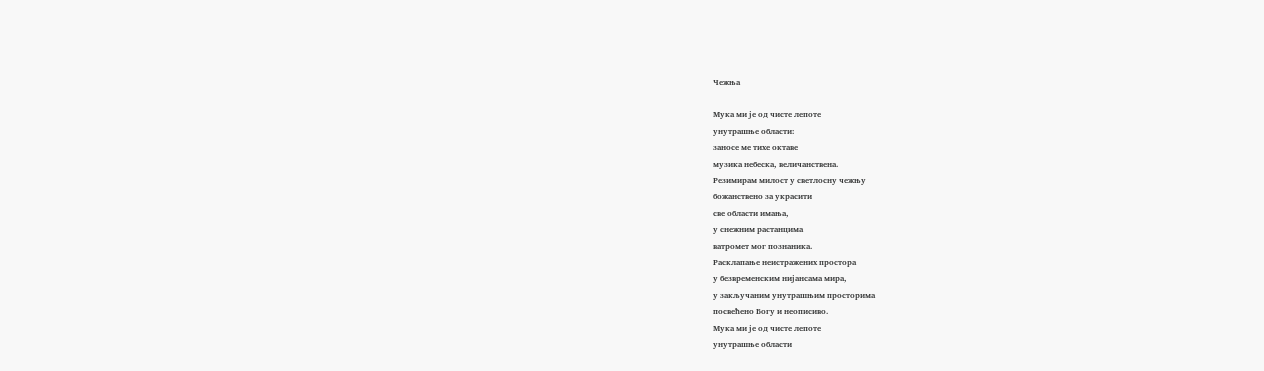Чежња

Мука ми је од чисте лепоте
унутрашње области:
заносе ме тихе октаве
музика небеска, величанствена.
Резимирам милост у светлосну чежњу
божанствено за украсити
све области имања,
у снежним растанцима
ватромет мог познаника.
Расклапање неистражених простора
у безвременским нијансама мира,
у закључаним унутрашњим просторима
посвећено Богу и неописиво.
Мука ми је од чисте лепоте
унутрашње области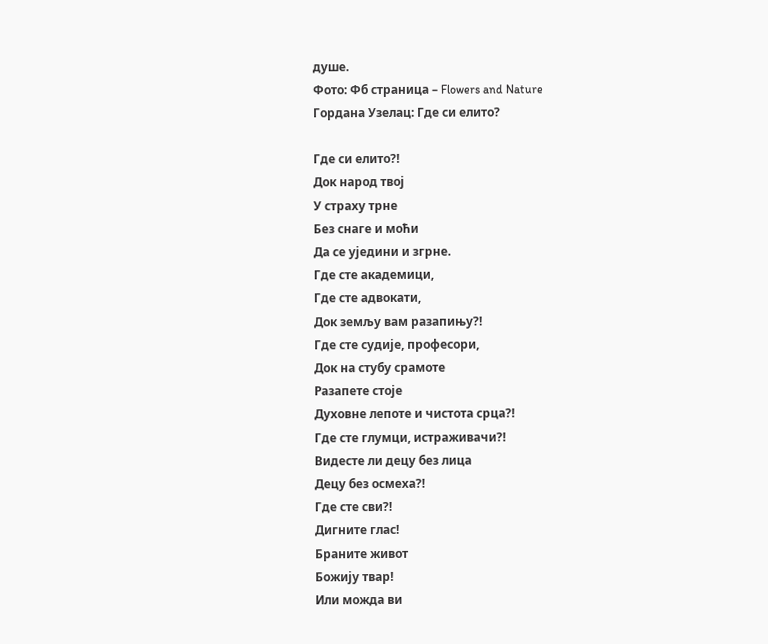душе.
Фото: Фб страница – Flowers and Nature
Гордана Узелац: Где си елито?

Где си елито?!
Док народ твој
У страху трне
Без снаге и моћи
Да се уједини и згрне.
Где сте академици,
Где сте адвокати,
Док земљу вам разапињу?!
Где сте судије, професори,
Док на стубу срамоте
Разапете стоје
Духовне лепоте и чистота срца?!
Где сте глумци, истраживачи?!
Видесте ли децу без лица
Децу без осмеха?!
Где сте сви?!
Дигните глас!
Браните живот
Божију твар!
Или можда ви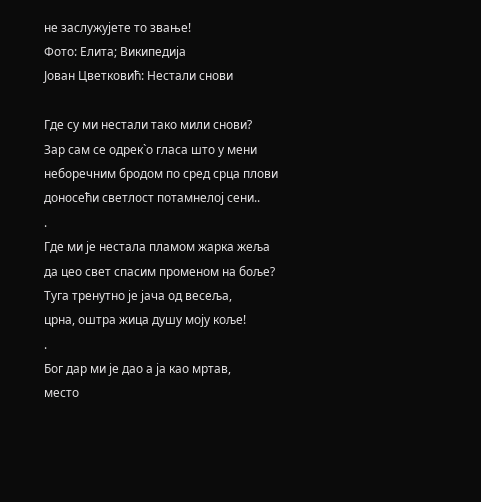не заслужујете то звање!
Фото: Елита; Википедија
Јован Цветковић: Нестали снови

Где су ми нестали тако мили снови?
Зар сам се одрек`о гласа што у мени
неборечним бродом по сред срца плови
доносећи светлост потамнелој сени..
.
Где ми је нестала пламом жарка жеља
да цео свет спасим променом на боље?
Туга тренутно је јача од весеља,
црна, оштра жица душу моју коље!
.
Бог дар ми је дао а ја као мртав,
место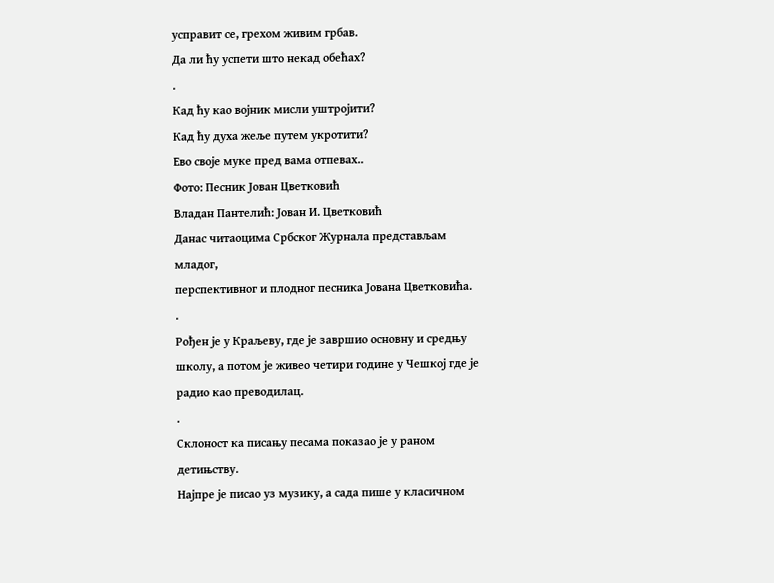усправит се, грехом живим грбав.
Да ли ћу успети што некад обећах?
.
Кад ћу као војник мисли уштројити?
Кад ћу духа жеље путем укротити?
Ево своје муке пред вама отпевах..
Фото: Песник Јован Цветковић
Владан Пантелић: Јован И. Цветковић
Данас читаоцима Србског Журнала представљам младог,
перспективног и плодног песника Јована Цветковића.
.
Рођен је у Краљеву, где је завршио основну и средњу
школу, а потом је живео четири године у Чешкој где је
радио као преводилац.
.
Склоност ка писању песама показао је у раном детињству.
Најпре је писао уз музику, а сада пише у класичном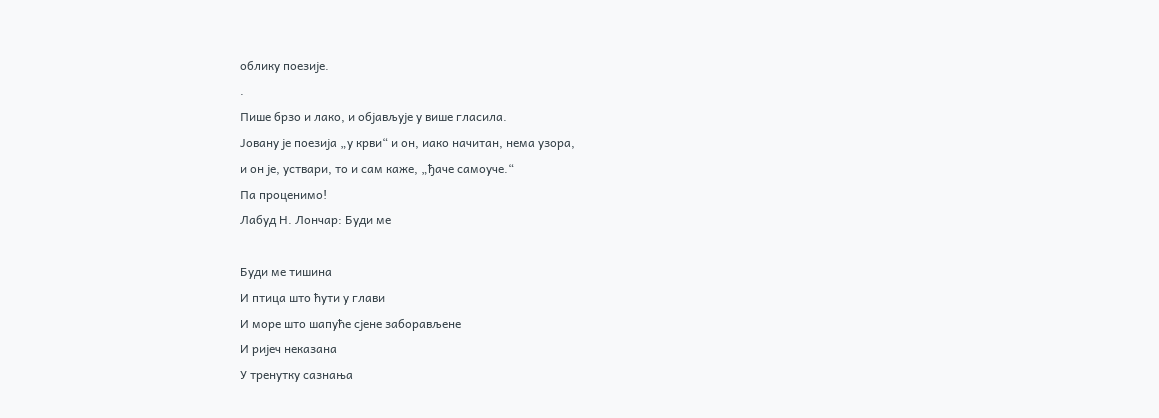облику поезије.
.
Пише брзо и лако, и објављује у више гласила.
Јовану је поезија „у крви“ и он, иако начитан, нема узора,
и он је, уствари, то и сам каже, „ђаче самоуче.“
Па проценимо!
Лабуд Н. Лончар: Буди ме

Буди ме тишина
И птица што ћути у глави
И море што шапуће сјене заборављене
И ријеч неказана
У тренутку сазнања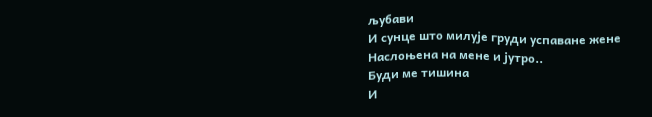љубави
И сунце што милује груди успаване жене
Наслоњена на мене и јутро..
Буди ме тишина
И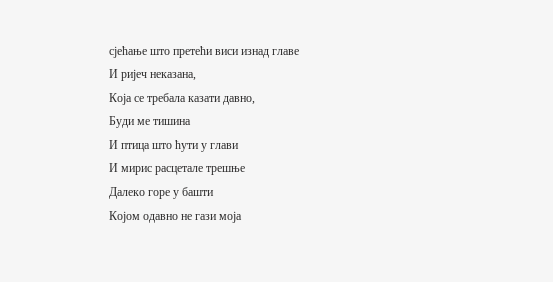сјећање што претећи виси изнад главе
И ријеч неказана,
Која се требала казати давно,
Буди ме тишина
И птица што ћути у глави
И мирис расцетале трешње
Далеко горе у башти
Којом одавно не гази моја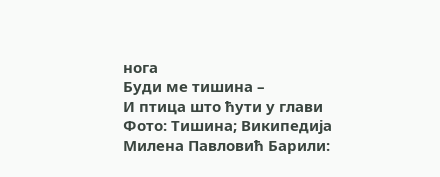нога
Буди ме тишина –
И птица што ћути у глави
Фото: Тишина; Википедија
Милена Павловић Барили: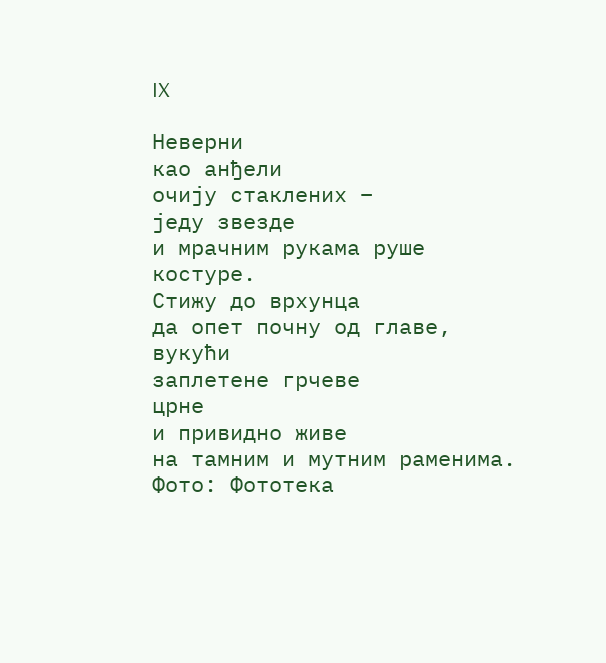IX

Неверни
као анђели
очију стаклених –
једу звезде
и мрачним рукама руше
костуре.
Стижу до врхунца
да опет почну од главе,
вукући
заплетене грчеве
црне
и привидно живе
на тамним и мутним раменима.
Фото: Фототека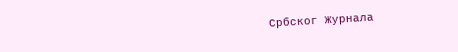Србског Журнала